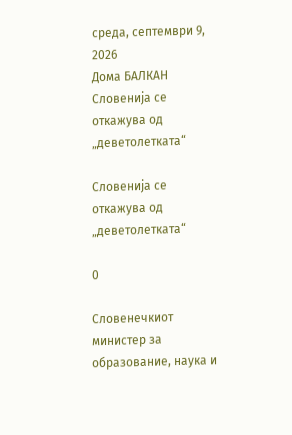среда, септември 9, 2026
Дома БАЛКАН Словенија се откажува од „деветолетката“

Словенија се откажува од „деветолетката“

0

Словенечкиот министер за образование, наука и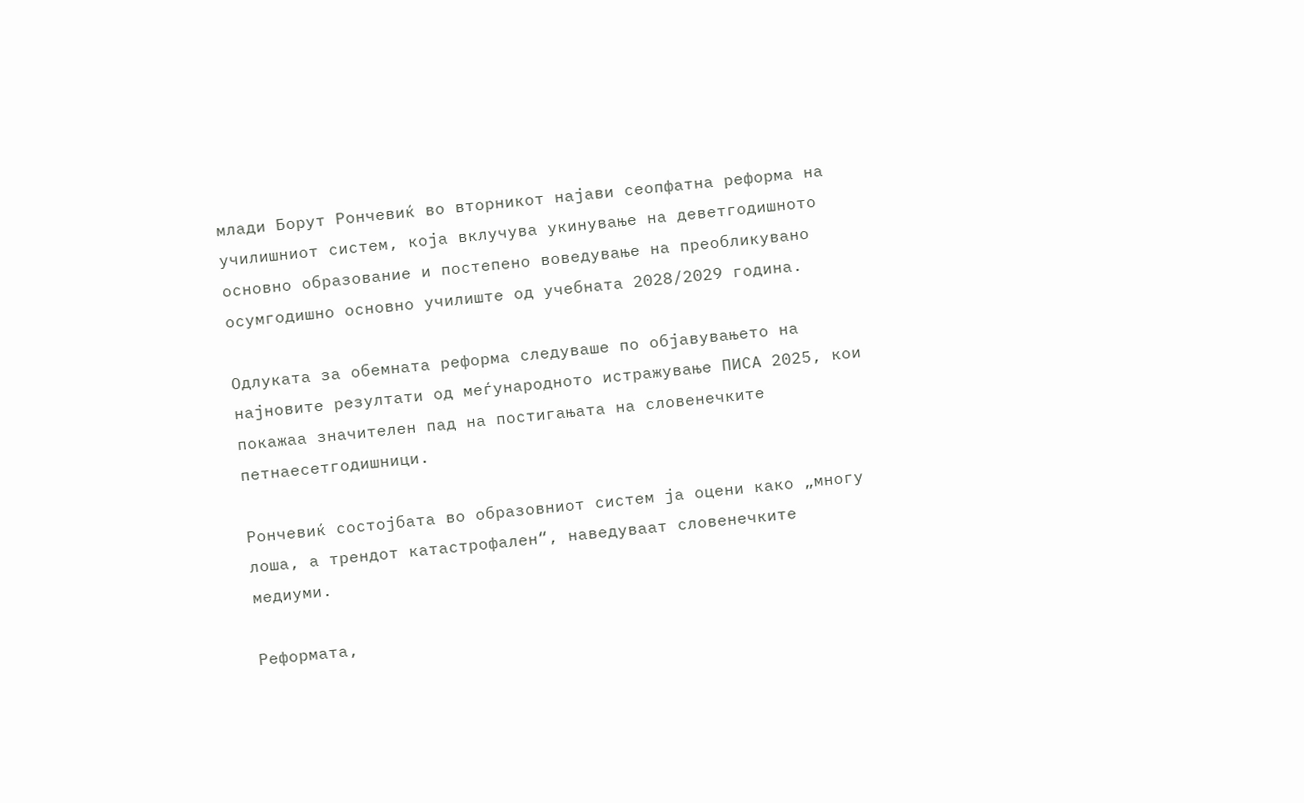млади Борут Рончевиќ во вторникот најави сеопфатна реформа на училишниот систем, која вклучува укинување на деветгодишното основно образование и постепено воведување на преобликувано осумгодишно основно училиште од учебната 2028/2029 година.

Одлуката за обемната реформа следуваше по објавувањето на најновите резултати од меѓународното истражување ПИСА 2025, кои покажаа значителен пад на постигањата на словенечките петнаесетгодишници.

Рончевиќ состојбата во образовниот систем ја оцени како „многу лоша, а трендот катастрофален“, наведуваат словенечките медиуми.

Реформата,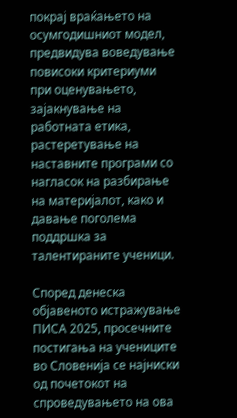покрај враќањето на осумгодишниот модел, предвидува воведување повисоки критериуми при оценувањето, зајакнување на работната етика, растеретување на наставните програми со нагласок на разбирање на материјалот, како и давање поголема поддршка за талентираните ученици.

Според денеска објавеното истражување ПИСА 2025, просечните постигања на учениците во Словенија се најниски од почетокот на спроведувањето на ова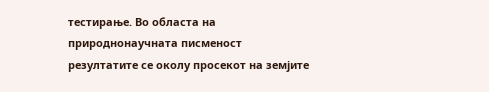тестирање. Во областа на природнонаучната писменост резултатите се околу просекот на земјите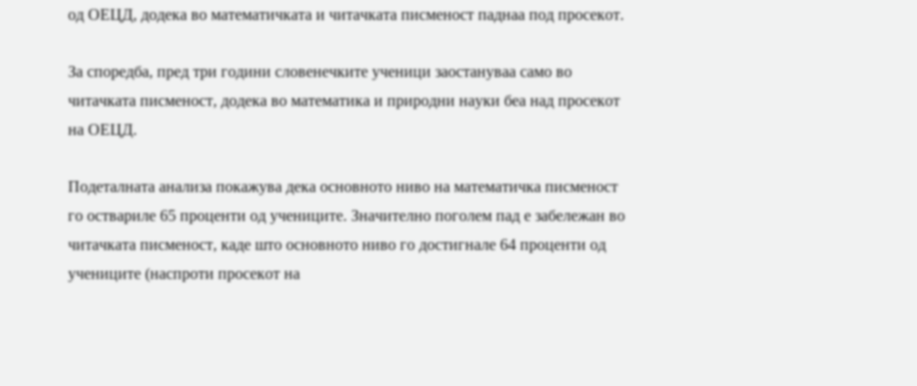од ОЕЦД, додека во математичката и читачката писменост паднаа под просекот.

За споредба, пред три години словенечките ученици заостануваа само во читачката писменост, додека во математика и природни науки беа над просекот на ОЕЦД.

Подеталната анализа покажува дека основното ниво на математичка писменост го оствариле 65 проценти од учениците. Значително поголем пад е забележан во читачката писменост, каде што основното ниво го достигнале 64 проценти од учениците (наспроти просекот на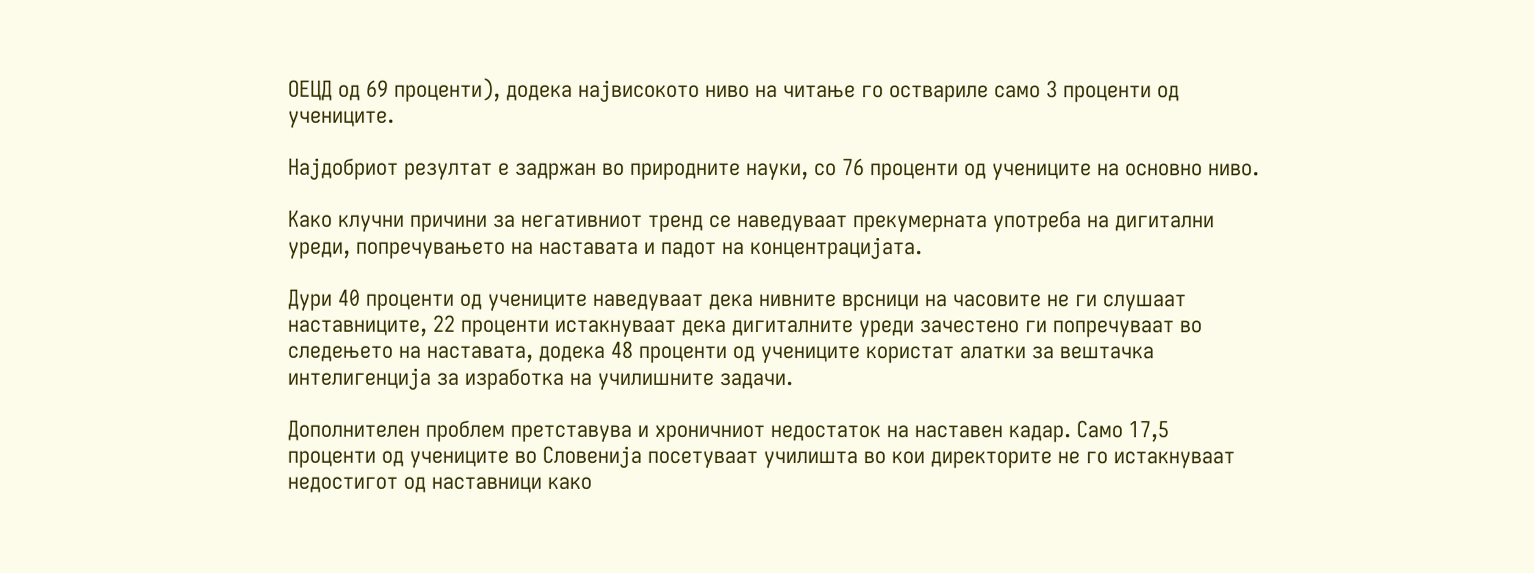ОЕЦД од 69 проценти), додека највисокото ниво на читање го оствариле само 3 проценти од учениците.

Најдобриот резултат е задржан во природните науки, со 76 проценти од учениците на основно ниво.

Како клучни причини за негативниот тренд се наведуваат прекумерната употреба на дигитални уреди, попречувањето на наставата и падот на концентрацијата.

Дури 40 проценти од учениците наведуваат дека нивните врсници на часовите не ги слушаат наставниците, 22 проценти истакнуваат дека дигиталните уреди зачестено ги попречуваат во следењето на наставата, додека 48 проценти од учениците користат алатки за вештачка интелигенција за изработка на училишните задачи.

Дополнителен проблем претставува и хроничниот недостаток на наставен кадар. Само 17,5 проценти од учениците во Словенија посетуваат училишта во кои директорите не го истакнуваат недостигот од наставници како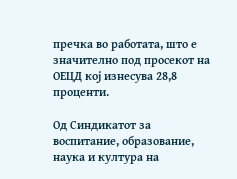пречка во работата, што е значително под просекот на ОЕЦД кој изнесува 28,8 проценти.

Од Синдикатот за воспитание, образование, наука и култура на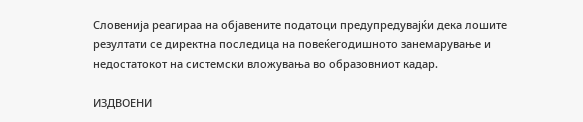Словенија реагираа на објавените податоци предупредувајќи дека лошите резултати се директна последица на повеќегодишното занемарување и недостатокот на системски вложувања во образовниот кадар.

ИЗДВОЕНИ